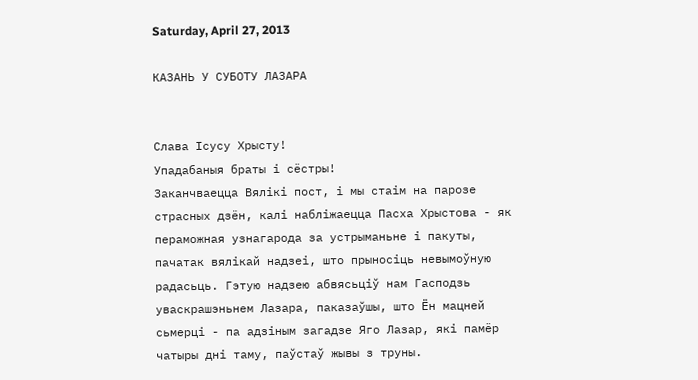Saturday, April 27, 2013

КАЗАНЬ У СУБОТУ ЛАЗАРА


Слава Ісусу Хрысту!
Упадабаныя браты і сёстры!
Заканчваецца Вялікі пост, і мы стаім на парозе страсных дзён, калі набліжаецца Пасха Хрыстова - як пераможная узнагарода за устрыманьне і пакуты, пачатак вялікай надзеі, што прыносіць невымоўную радасьць. Гэтую надзею абвясьціў нам Гасподзь уваскрашэньнем Лазара, паказаўшы, што Ён мацней сьмерці - па адзіным загадзе Яго Лазар, які памёр чатыры дні таму, паўстаў жывы з труны.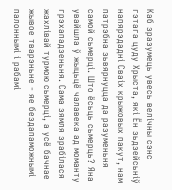Каб зразумець увесь велічны сэнс гэтага цуду Хрыста, які Ён зьдзейсьніў напярэдадні Сваіх крыжовых пакут, нам патрэбна зьвярнуцца да разуменьня самой сьмерці. Што ёсьць сьмерць? Яна увайшла ў жыцьцё чалавека ад моманту грэхападзеньня. Сама зямля зрабілася жахлівай турмою сьмерці, а усё бачнае жывое тварэньне - яе бездапаможнымі палоннымі і рабамі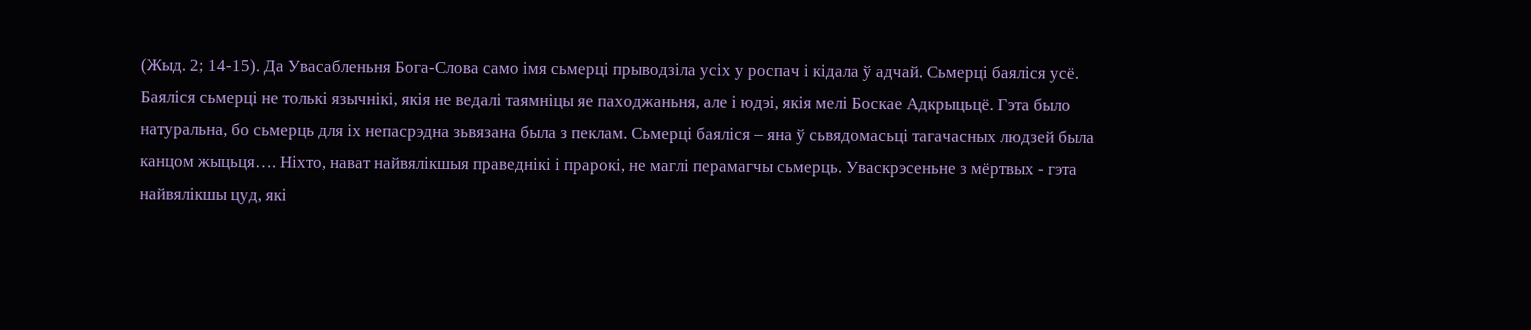(Жыд. 2; 14-15). Да Увасабленьня Бога-Слова само імя сьмерці прыводзіла усіх у роспач і кідала ў адчай. Сьмерці баяліся усё. Баяліся сьмерці не толькі язычнікі, якія не ведалі таямніцы яе паходжаньня, але і юдэі, якія мелі Боскае Адкрыцьцё. Гэта было натуральна, бо сьмерць для іх непасрэдна зьвязана была з пеклам. Сьмерці баяліся – яна ў сьвядомасьці тагачасных людзей была канцом жыцьця…. Ніхто, нават найвялікшыя праведнікі і прарокі, не маглі перамагчы сьмерць. Уваскрэсеньне з мёртвых - гэта найвялікшы цуд, які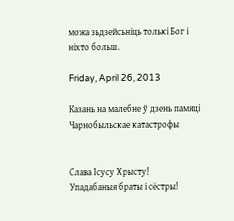можа зьдзейсьніць толькі Бог і ніхто больш.

Friday, April 26, 2013

Казань на малебне ў дзень памяці Чарнобыльскае катастрофы


Слава Ісусу Хрысту!
Упадабаныя браты і сёстры!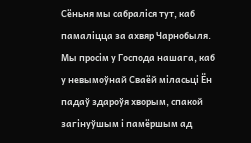Сёньня мы сабраліся тут, каб памаліцца за ахвяр Чарнобыля. Мы просім у Господа нашага, каб у невымоўнай Сваёй міласьці Ён падаў здароўя хворым, спакой загінуўшым і памёршым ад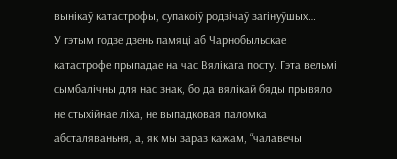вынікаў катастрофы, супакоіў родзічаў загінуўшых…
У гэтым годзе дзень памяці аб Чарнобыльскае катастрофе прыпадае на час Вялікага посту. Гэта вельмі сымбалічны для нас знак, бо да вялікай бяды прывяло не стыхійнае ліха, не выпадковая паломка абсталяваньня, а, як мы зараз кажам, “чалавечы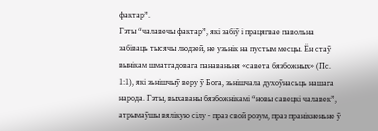фактар”.
Гэты “чалавечы фактар”, які забіў і працягвае павольна забіваць тысячы людзей, не узьнік на пустым месцы. Ён стаў вынікам шматгадовага панаваньня «савета бязбожных» (Пс. 1:1), які зьнішчыў веру ў Бога, зьнішчала духоўнасьць нашага народа. Гэты, выхаваны бязбожнікамі “новы савецкі чалавек”, атрымаўшы вялікую сілу - праз свой розум, праз пранікненьне ў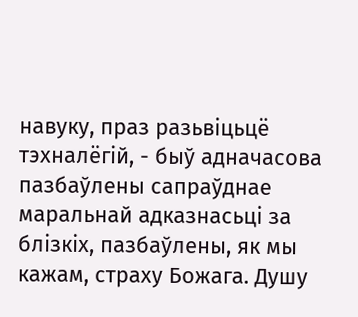навуку, праз разьвіцьцё тэхналёгій, - быў адначасова пазбаўлены сапраўднае маральнай адказнасьці за блізкіх, пазбаўлены, як мы кажам, страху Божага. Душу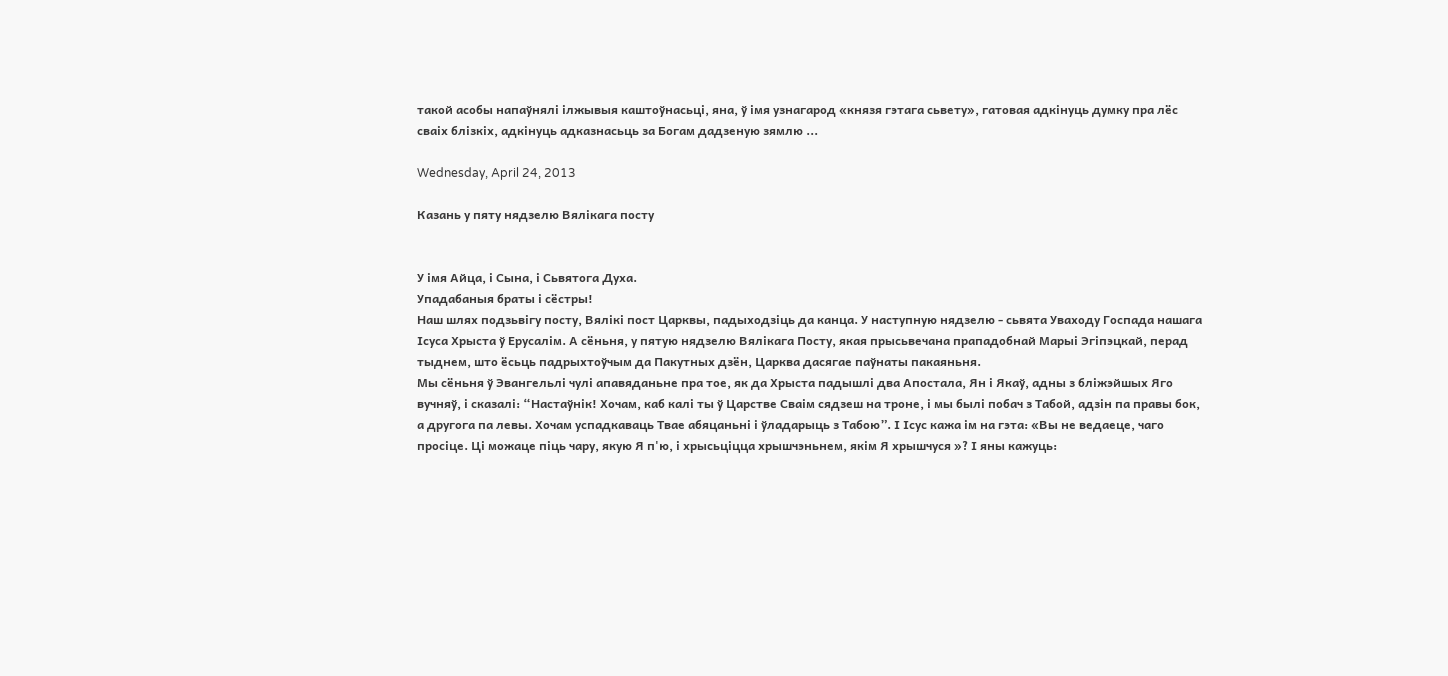такой асобы напаўнялі ілжывыя каштоўнасьці, яна, ў імя узнагарод «князя гэтага сьвету», гатовая адкінуць думку пра лёс сваіх блізкіх, адкінуць адказнасьць за Богам дадзеную зямлю ...

Wednesday, April 24, 2013

Казань у пяту нядзелю Вялікага посту


У імя Айца, і Сына, і Сьвятога Духа.
Упадабаныя браты і сёстры!
Наш шлях подзьвігу посту, Вялікі пост Царквы, падыходзіць да канца. У наступную нядзелю - сьвята Уваходу Госпада нашага Ісуса Хрыста ў Ерусалім. А сёньня, у пятую нядзелю Вялікага Посту, якая прысьвечана прападобнай Марыі Эгіпэцкай, перад тыднем, што ёсьць падрыхтоўчым да Пакутных дзён, Царква дасягае паўнаты пакаяньня.
Мы сёньня ў Эвангельлі чулі апавяданьне пра тое, як да Хрыста падышлі два Апостала, Ян і Якаў, адны з бліжэйшых Яго вучняў, і сказалі: “Настаўнік! Хочам, каб калі ты ў Царстве Сваім сядзеш на троне, і мы былі побач з Табой, адзін па правы бок, а другога па левы. Хочам успадкаваць Твае абяцаньні і ўладарыць з Табою”. І Ісус кажа ім на гэта: «Вы не ведаеце, чаго просіце. Ці можаце піць чару, якую Я п'ю, і хрысьціцца хрышчэньнем, якім Я хрышчуся »? І яны кажуць: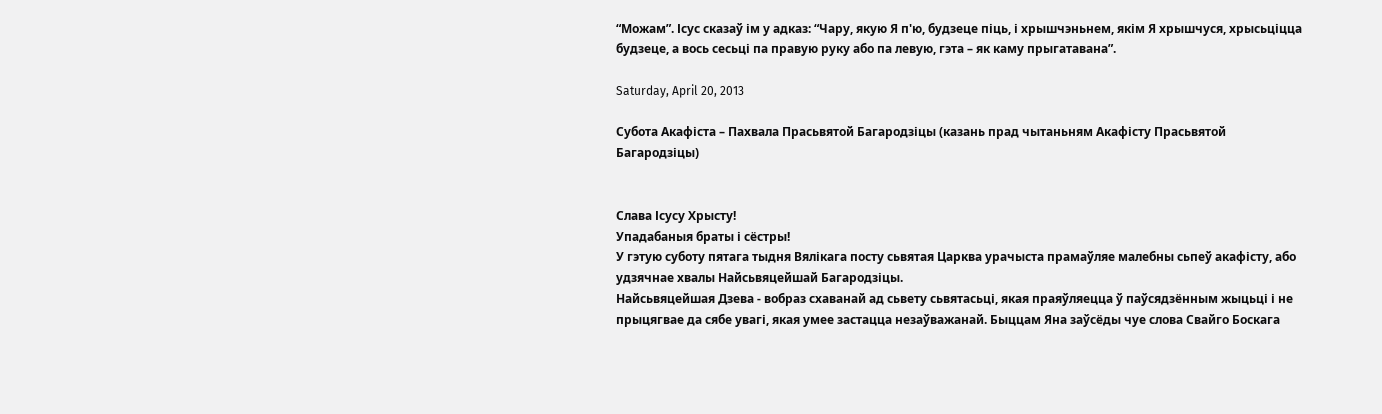“Можам”. Ісус сказаў ім у адказ: “Чару, якую Я п'ю, будзеце піць, і хрышчэньнем, якім Я хрышчуся, хрысьціцца будзеце, а вось сесьці па правую руку або па левую, гэта – як каму прыгатавана”.

Saturday, April 20, 2013

Субота Акафіста – Пахвала Прасьвятой Багародзіцы (казань прад чытаньням Акафісту Прасьвятой Багародзіцы)


Слава Ісусу Хрысту!
Упадабаныя браты і сёстры!
У гэтую суботу пятага тыдня Вялікага посту сьвятая Царква урачыста прамаўляе малебны сьпеў акафісту, або удзячнае хвалы Найсьвяцейшай Багародзіцы.
Найсьвяцейшая Дзева - вобраз схаванай ад сьвету сьвятасьці, якая праяўляецца ў паўсядзённым жыцьці і не прыцягвае да сябе увагі, якая умее застацца незаўважанай. Быццам Яна заўсёды чуе слова Свайго Боскага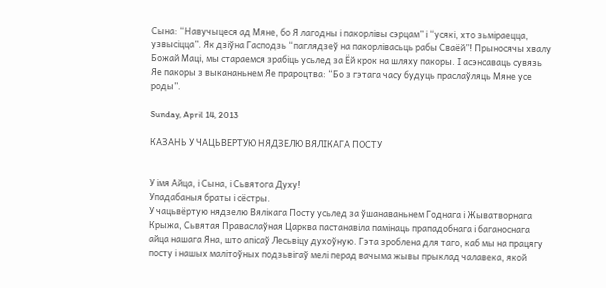Сына: “Навучыцеся ад Мяне, бо Я лагодны і пакорлівы сэрцам” і “усякі, хто зьміраецца, узвысіцца”. Як дзіўна Гасподзь “паглядзеў на пакорлівасьць рабы Сваёй”! Прыносячы хвалу Божай Маці, мы стараемся зрабіць усьлед за Ёй крок на шляху пакоры. І асэнсаваць сувязь Яе пакоры з выкананьнем Яе прароцтва: “Бо з гэтага часу будуць праслаўляць Мяне усе роды”.

Sunday, April 14, 2013

КАЗАНЬ У ЧАЦЬВЕРТУЮ НЯДЗЕЛЮ ВЯЛІКАГА ПОСТУ


У імя Айца, і Сына, і Сьвятога Духу!
Упадабаныя браты і сёстры.
У чацьвёртую нядзелю Вялікага Посту усьлед за ўшанаваньнем Годнага і Жыватворнага Крыжа, Сьвятая Праваслаўная Царква пастанавіла памінаць прападобнага і баганоснага айца нашага Яна, што апісаў Лесьвіцу духоўную. Гэта зроблена для таго, каб мы на працягу посту і нашых малітоўных подзьвігаў мелі перад вачыма жывы прыклад чалавека, якой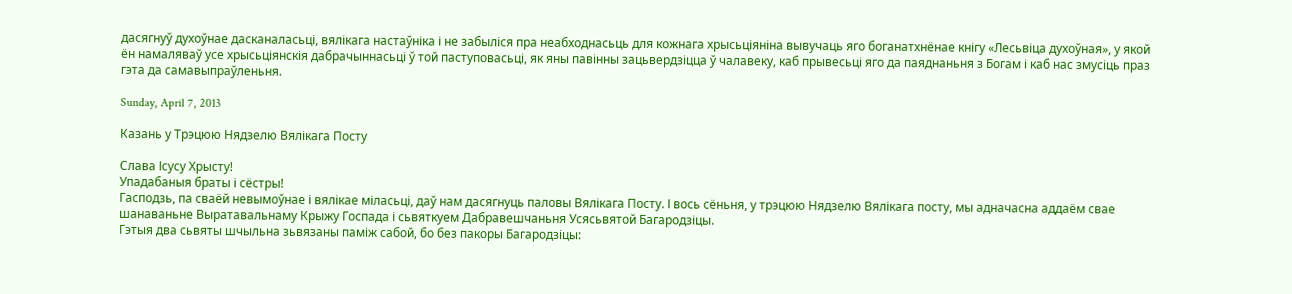дасягнуў духоўнае дасканаласьці, вялікага настаўніка і не забыліся пра неабходнасьць для кожнага хрысьціяніна вывучаць яго боганатхнёнае кнігу «Лесьвіца духоўная», у якой ён намаляваў усе хрысьціянскія дабрачыннасьці ў той паступовасьці, як яны павінны зацьвердзіцца ў чалавеку, каб прывесьці яго да паяднаньня з Богам і каб нас змусіць праз гэта да самавыпраўленьня.

Sunday, April 7, 2013

Казань у Трэцюю Нядзелю Вялікага Посту

Слава Ісусу Хрысту!
Упадабаныя браты і сёстры!
Гасподзь, па сваёй невымоўнае і вялікае міласьці, даў нам дасягнуць паловы Вялікага Посту. І вось сёньня, у трэцюю Нядзелю Вялікага посту, мы адначасна аддаём свае шанаваньне Выратавальнаму Крыжу Госпада і сьвяткуем Дабравешчаньня Усясьвятой Багародзіцы.
Гэтыя два сьвяты шчыльна зьвязаны паміж сабой, бо без пакоры Багародзіцы: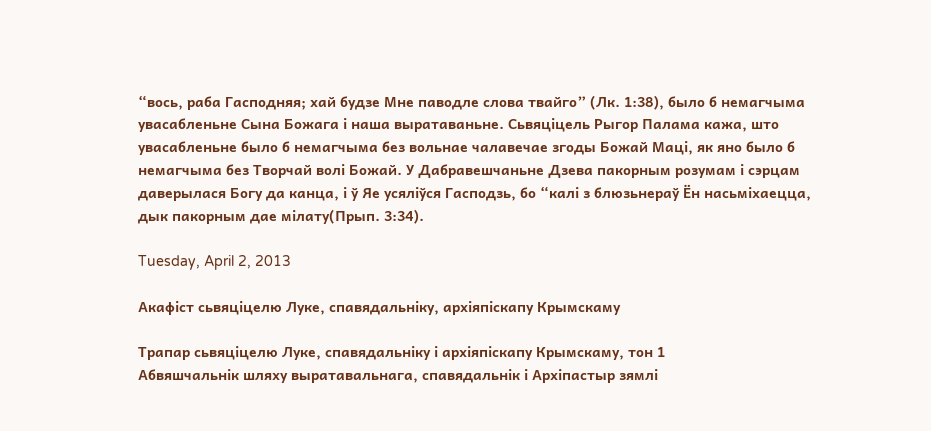“вось, раба Гасподняя; хай будзе Мне паводле слова твайго” (Лк. 1:38), было б немагчыма увасабленьне Сына Божага і наша выратаваньне. Сьвяціцель Рыгор Палама кажа, што увасабленьне было б немагчыма без вольнае чалавечае згоды Божай Маці, як яно было б немагчыма без Творчай волі Божай. У Дабравешчаньне Дзева пакорным розумам і сэрцам даверылася Богу да канца, і ў Яе усяліўся Гасподзь, бо “калі з блюзьнераў Ён насьміхаецца, дык пакорным дае мілату(Прып. 3:34).

Tuesday, April 2, 2013

Акафіст сьвяціцелю Луке, спавядальніку, архіяпіскапу Крымскаму

Трапар сьвяціцелю Луке, спавядальніку і архіяпіскапу Крымскаму, тон 1
Абвяшчальнік шляху выратавальнага, спавядальнік і Архіпастыр зямлі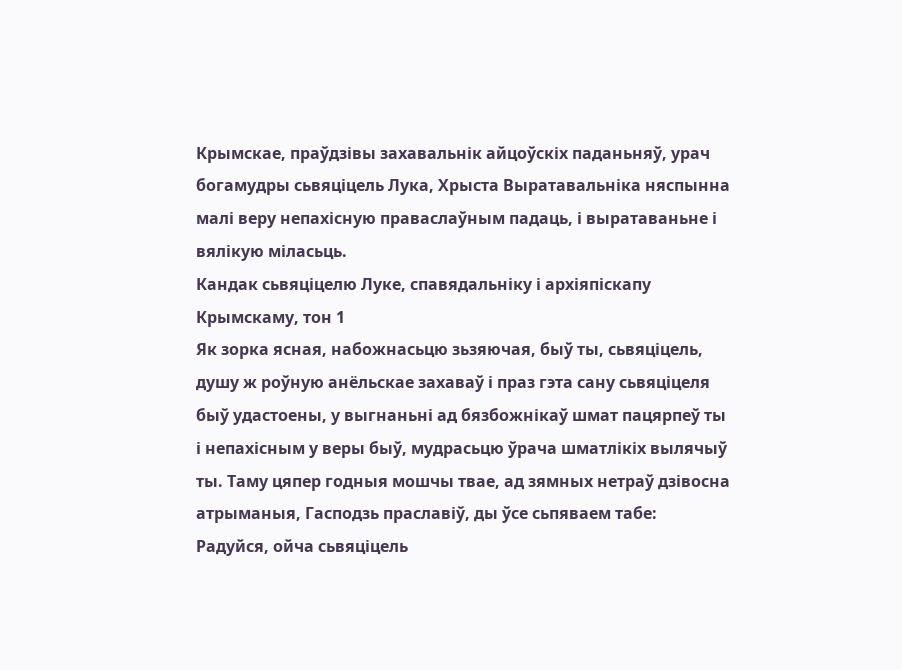Крымскае, праўдзівы захавальнік айцоўскіх паданьняў, урач богамудры сьвяціцель Лука, Хрыста Выратавальніка няспынна малі веру непахісную праваслаўным падаць, і выратаваньне і вялікую міласьць.
Кандак сьвяціцелю Луке, спавядальніку і архіяпіскапу Крымскаму, тон 1
Як зорка ясная, набожнасьцю зьзяючая, быў ты, сьвяціцель, душу ж роўную анёльскае захаваў і праз гэта сану сьвяціцеля быў удастоены, у выгнаньні ад бязбожнікаў шмат пацярпеў ты і непахісным у веры быў, мудрасьцю ўрача шматлікіх вылячыў ты. Таму цяпер годныя мошчы твае, ад зямных нетраў дзівосна атрыманыя, Гасподзь праславіў, ды ўсе сьпяваем табе: Радуйся, ойча сьвяціцель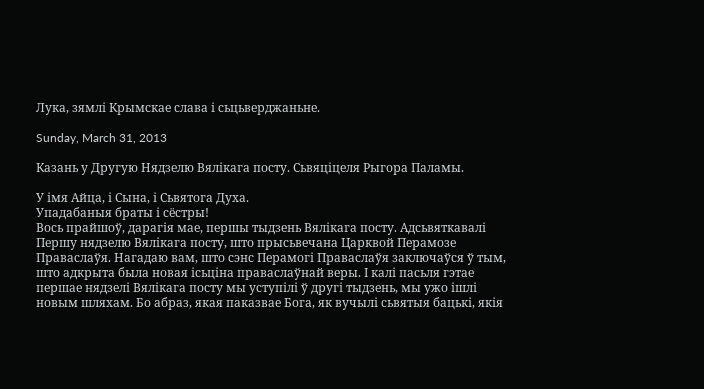Лука, зямлі Крымскае слава і сьцьверджаньне.

Sunday, March 31, 2013

Казань у Другую Нядзелю Вялікага посту. Сьвяціцеля Рыгора Паламы.

У імя Айца, і Сына, і Сьвятога Духа.
Упадабаныя браты і сёстры!
Вось прайшоў, дарагія мае, першы тыдзень Вялікага посту. Адсьвяткавалі Першу нядзелю Вялікага посту, што прысьвечана Царквой Перамозе Праваслаўя. Нагадаю вам, што сэнс Перамогі Праваслаўя заключаўся ў тым, што адкрыта была новая ісьціна праваслаўнай веры. І калі пасьля гэтае першае нядзелі Вялікага посту мы уступілі ў другі тыдзень, мы ужо ішлі новым шляхам. Бо абраз, якая паказвае Бога, як вучылі сьвятыя бацькі, якія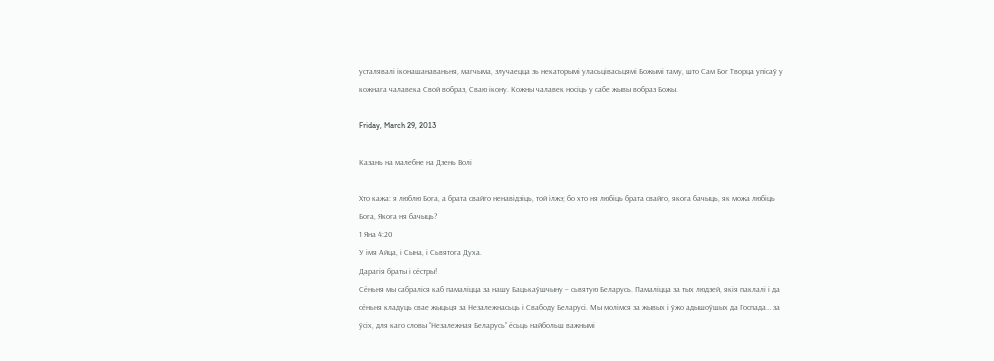усталявалі іконашанаваньня, магчыма, злучаецца зь некаторымі уласьцівасьцямі Божымі таму, што Сам Бог Творца упісаў у кожнага чалавека Свой вобраз, Сваю ікону. Кожны чалавек носіць у сабе жывы вобраз Божы.

Friday, March 29, 2013

Казань на малебне на Дзень Волі

Хто кажа: я люблю Бога, а брата свайго ненавідзіць, той ілжэ; бо хто ня любіць брата свайго, якога бачыць, як можа любіць Бога, Якога ня бачыць?
1 Яна 4:20
У імя Айца, і Сына, і Сьвятога Духа.
Дарагія браты і сёстры!
Сёньня мы сабраліся каб памаліцца за нашу Бацькаўшчыну – сьвятую Беларусь. Памаліцца за тых людзей, якія паклалі і да сёньня кладуць свае жыцьця за Незалежнасьць і Свабоду Беларусі. Мы молімся за жывых і ўжо адышоўшых да Госпада… за ўсіх, для каго словы “Незалежная Беларусь” ёсьць найбольш важнымі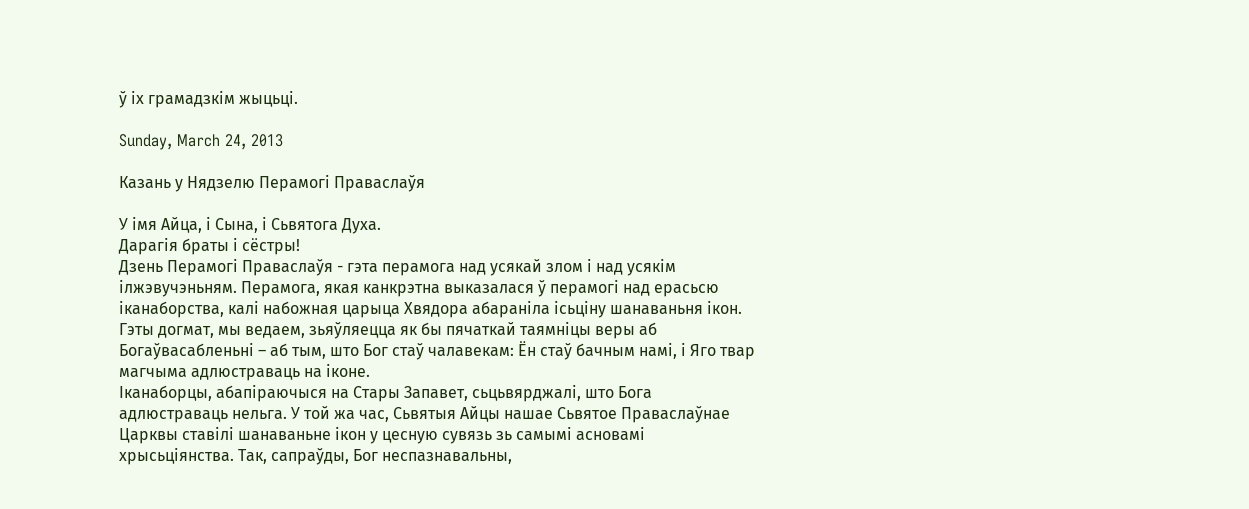ў іх грамадзкім жыцьці.

Sunday, March 24, 2013

Казань у Нядзелю Перамогі Праваслаўя

У імя Айца, і Сына, і Сьвятога Духа.
Дарагія браты і сёстры!
Дзень Перамогі Праваслаўя - гэта перамога над усякай злом і над усякім ілжэвучэньням. Перамога, якая канкрэтна выказалася ў перамогі над ерасьсю іканаборства, калі набожная царыца Хвядора абараніла ісьціну шанаваньня ікон. Гэты догмат, мы ведаем, зьяўляецца як бы пячаткай таямніцы веры аб Богаўвасабленьні – аб тым, што Бог стаў чалавекам: Ён стаў бачным намі, і Яго твар магчыма адлюстраваць на іконе.
Іканаборцы, абапіраючыся на Стары Запавет, сьцьвярджалі, што Бога адлюстраваць нельга. У той жа час, Сьвятыя Айцы нашае Сьвятое Праваслаўнае Царквы ставілі шанаваньне ікон у цесную сувязь зь самымі асновамі хрысьціянства. Так, сапраўды, Бог неспазнавальны,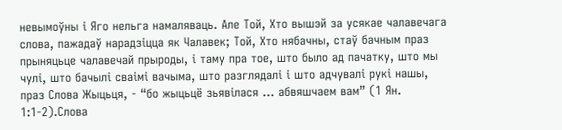невымоўны і Яго нельга намаляваць. Але Той, Хто вышэй за усякае чалавечага слова, пажадаў нарадзіцца як Чалавек; Той, Хто нябачны, стаў бачным праз прыняцьце чалавечай прыроды, і таму пра тое, што было ад пачатку, што мы чулі, што бачылі сваімі вачыма, што разглядалі і што адчувалі рукі нашы, праз Слова Жыцьця, - “бо жыцьцё зьявілася ... абвяшчаем вам” (1 Ян. 1:1-2).Слова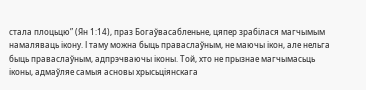стала плоцьцю” (Ян 1:14), праз Богаўвасабленьне, цяпер зрабілася магчымым намаляваць ікону. І таму можна быць праваслаўным, не маючы ікон, але нельга быць праваслаўным, адпрэчваючы іконы. Той, хто не прызнае магчымасьць іконы, адмаўляе самыя асновы хрысьціянскага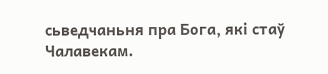сьведчаньня пра Бога, які стаў Чалавекам.